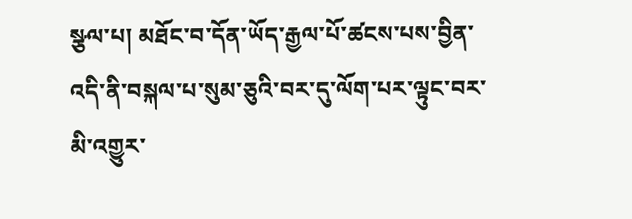སྩལ་པ། མཐོང་བ་དོན་ཡོད་རྒྱལ་པོ་ཚངས་པས་བྱིན་འདི་ནི་བསྐལ་པ་སུམ་ཅུའི་བར་དུ་ལོག་པར་ལྟུང་བར་མི་འགྱུར་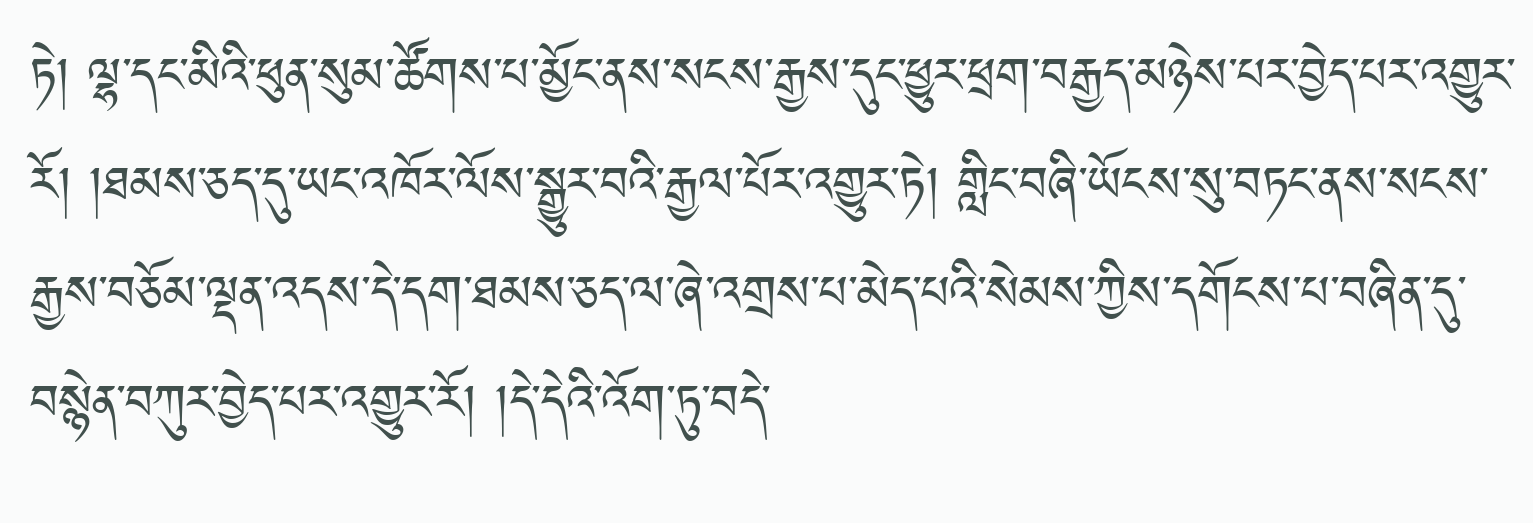ཏེ། ལྷ་དང་མིའི་ཕུན་སུམ་ཚོགས་པ་མྱོང་ནས་སངས་རྒྱས་དུང་ཕྱུར་ཕྲག་བརྒྱད་མཉེས་པར་བྱེད་པར་འགྱུར་རོ། །ཐམས་ཅད་དུ་ཡང་འཁོར་ལོས་སྒྱུར་བའི་རྒྱལ་པོར་འགྱུར་ཏེ། གླིང་བཞི་ཡོངས་སུ་བཏང་ནས་སངས་རྒྱས་བཅོམ་ལྡན་འདས་དེ་དག་ཐམས་ཅད་ལ་ཞེ་འགྲས་པ་མེད་པའི་སེམས་ཀྱིས་དགོངས་པ་བཞིན་དུ་བསྙེན་བཀུར་བྱེད་པར་འགྱུར་རོ། །དེ་དེའི་འོག་ཏུ་བདེ་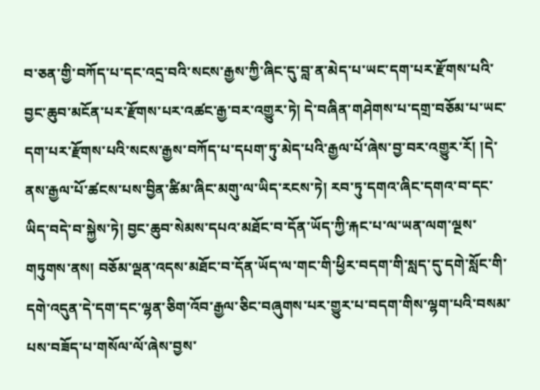བ་ཅན་གྱི་བཀོད་པ་དང་འདྲ་བའི་སངས་རྒྱས་ཀྱི་ཞིང་དུ་བླ་ན་མེད་པ་ཡང་དག་པར་རྫོགས་པའི་བྱང་ཆུབ་མངོན་པར་རྫོགས་པར་འཚང་རྒྱ་བར་འགྱུར་ཏེ། དེ་བཞིན་གཤེགས་པ་དགྲ་བཅོམ་པ་ཡང་དག་པར་རྫོགས་པའི་སངས་རྒྱས་བཀོད་པ་དཔག་ཏུ་མེད་པའི་རྒྱལ་པོ་ཞེས་བྱ་བར་འགྱུར་རོ། །དེ་ནས་རྒྱལ་པོ་ཚངས་པས་བྱིན་ཚིམ་ཞིང་མགུ་ལ་ཡིད་རངས་ཏེ། རབ་ཏུ་དགའ་ཞིང་དགའ་བ་དང་ཡིད་བདེ་བ་སྐྱེས་ཏེ། བྱང་ཆུབ་སེམས་དཔའ་མཐོང་བ་དོན་ཡོད་ཀྱི་རྐང་པ་ལ་ཡན་ལག་ལྔས་གཏུགས་ནས། བཅོམ་ལྡན་འདས་མཐོང་བ་དོན་ཡོད་ལ་གང་གི་ཕྱིར་བདག་གི་སླད་དུ་དགེ་སློང་གི་དགེ་འདུན་དེ་དག་དང་ལྷན་ཅིག་འོབ་རྒྱལ་ཅིང་བཞུགས་པར་གྱུར་པ་བདག་གིས་ལྷག་པའི་བསམ་པས་བཟོད་པ་གསོལ་ལོ་ཞེས་བྱས་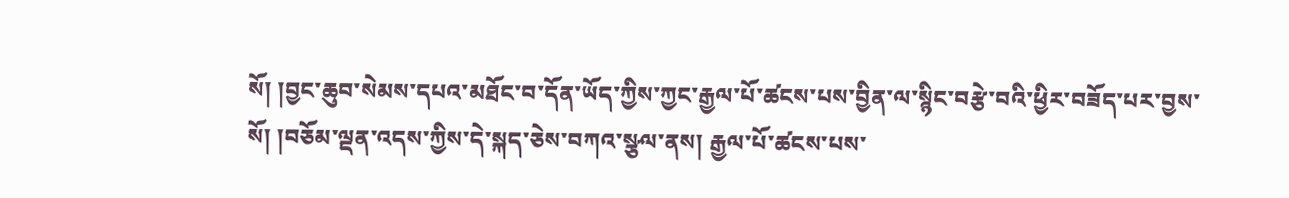སོ། །བྱང་ཆུབ་སེམས་དཔའ་མཐོང་བ་དོན་ཡོད་ཀྱིས་ཀྱང་རྒྱལ་པོ་ཚངས་པས་བྱིན་ལ་སྙིང་བརྩེ་བའི་ཕྱིར་བཟོད་པར་བྱས་སོ། །བཅོམ་ལྡན་འདས་ཀྱིས་དེ་སྐད་ཅེས་བཀའ་སྩལ་ནས། རྒྱལ་པོ་ཚངས་པས་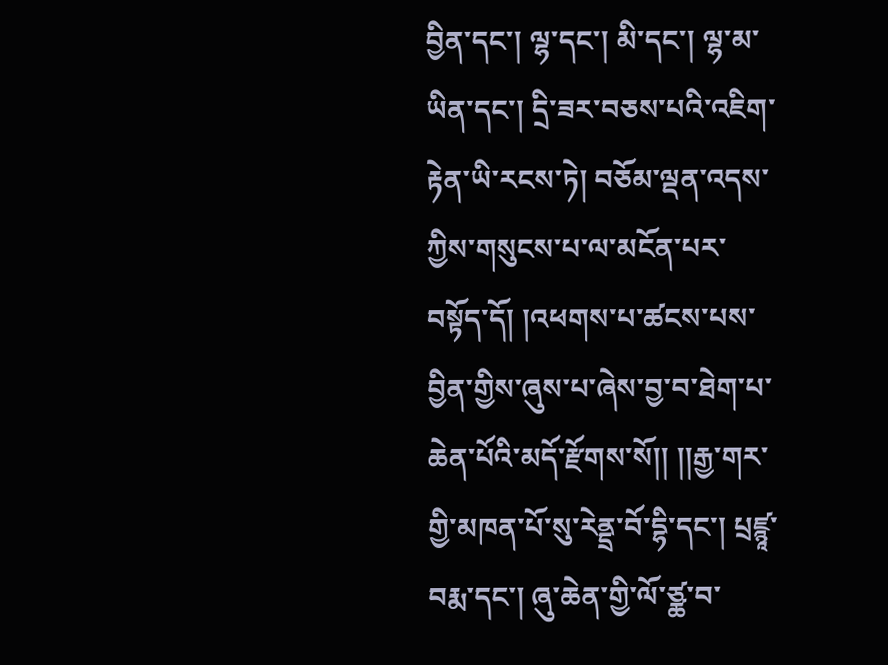བྱིན་དང་། ལྷ་དང་། མི་དང་། ལྷ་མ་ཡིན་དང་། དྲི་ཟར་བཅས་པའི་འཇིག་རྟེན་ཡི་རངས་ཏེ། བཅོམ་ལྡན་འདས་ཀྱིས་གསུངས་པ་ལ་མངོན་པར་བསྟོད་དོ། །འཕགས་པ་ཚངས་པས་བྱིན་གྱིས་ཞུས་པ་ཞེས་བྱ་བ་ཐེག་པ་ཆེན་པོའི་མདོ་རྫོགས་སོ།། །།རྒྱ་གར་གྱི་མཁན་པོ་སུ་རེནྡྲ་བོ་དྷི་དང་། པྲཛྙཱ་བརྨ་དང་། ཞུ་ཆེན་གྱི་ལོ་ཙྪ་བ་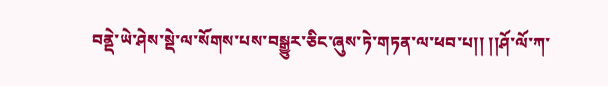བནྡེ་ཡེ་ཤེས་སྡེ་ལ་སོགས་པས་བསྒྱུར་ཅིང་ཞུས་ཏེ་གཏན་ལ་ཕབ་པ།། །།ཤོ་ལོ་ཀ་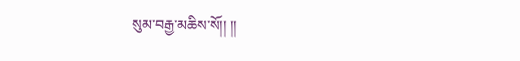སུམ་བརྒྱ་མཆིས་སོ།། །།